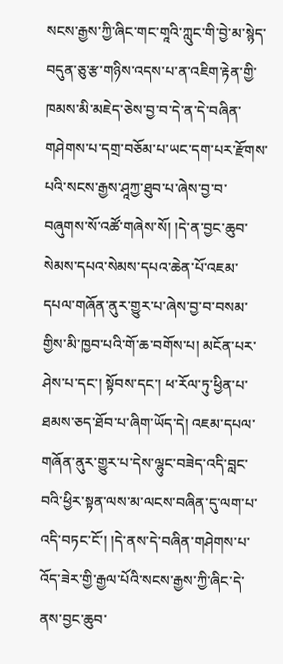སངས་རྒྱས་ཀྱི་ཞིང་གང་གཱའི་ཀླུང་གི་བྱེ་མ་སྙེད་བདུན་ཅུ་རྩ་གཉིས་འདས་པ་ན་འཇིག་རྟེན་གྱི་ཁམས་མི་མཇེད་ཅེས་བྱ་བ་དེ་ན་དེ་བཞིན་གཤེགས་པ་དགྲ་བཅོམ་པ་ཡང་དག་པར་རྫོགས་པའི་སངས་རྒྱས་ཤཱཀྱ་ཐུབ་པ་ཞེས་བྱ་བ་བཞུགས་སོ་འཚོ་གཞེས་སོ། །དེ་ན་བྱང་ཆུབ་སེམས་དཔའ་སེམས་དཔའ་ཆེན་པོ་འཇམ་དཔལ་གཞོན་ནུར་གྱུར་པ་ཞེས་བྱ་བ་བསམ་གྱིས་མི་ཁྱབ་པའི་གོ་ཆ་བགོས་པ། མངོན་པར་ཤེས་པ་དང་། སྟོབས་དང་། ཕ་རོལ་ཏུ་ཕྱིན་པ་ཐམས་ཅད་ཐོབ་པ་ཞིག་ཡོད་དེ། འཇམ་དཔལ་གཞོན་ནུར་གྱུར་པ་དེས་ལྷུང་བཟེད་འདི་བླང་བའི་ཕྱིར་སྟན་ལས་མ་ལངས་བཞིན་དུ་ལག་པ་འདི་བཏང་ངོ་། །དེ་ནས་དེ་བཞིན་གཤེགས་པ་འོད་ཟེར་གྱི་རྒྱལ་པོའི་སངས་རྒྱས་ཀྱི་ཞིང་དེ་ནས་བྱང་ཆུབ་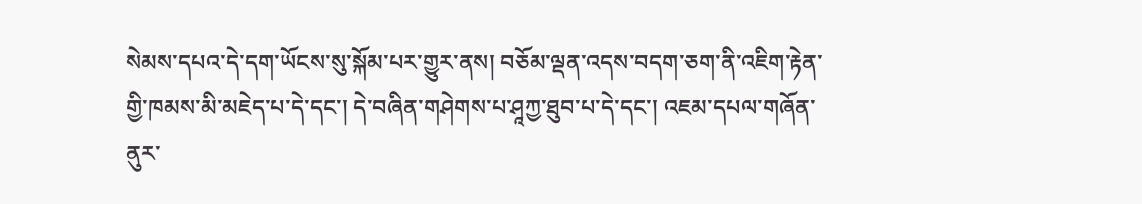སེམས་དཔའ་དེ་དག་ཡོངས་སུ་སྐོམ་པར་གྱུར་ནས། བཅོམ་ལྡན་འདས་བདག་ཅག་ནི་འཇིག་རྟེན་གྱི་ཁམས་མི་མཇེད་པ་དེ་དང་། དེ་བཞིན་གཤེགས་པ་ཤཱཀྱ་ཐུབ་པ་དེ་དང་། འཇམ་དཔལ་གཞོན་ནུར་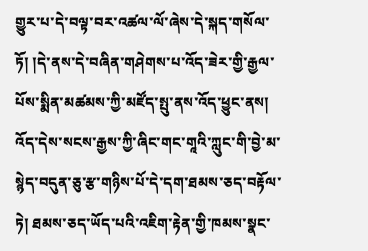གྱུར་པ་དེ་བལྟ་བར་འཚལ་ལོ་ཞེས་དེ་སྐད་གསོལ་ཏོ། །དེ་ནས་དེ་བཞིན་གཤེགས་པ་འོད་ཟེར་གྱི་རྒྱལ་པོས་སྨིན་མཚམས་ཀྱི་མཛོད་སྤུ་ནས་འོད་ཕྱུང་ནས། འོད་དེས་སངས་རྒྱས་ཀྱི་ཞིང་གང་གཱའི་ཀླུང་གི་བྱེ་མ་སྙེད་བདུན་ཅུ་རྩ་གཉིས་པོ་དེ་དག་ཐམས་ཅད་བརྟོལ་ཏེ། ཐམས་ཅད་ཡོད་པའི་འཇིག་རྟེན་གྱི་ཁམས་སྣང་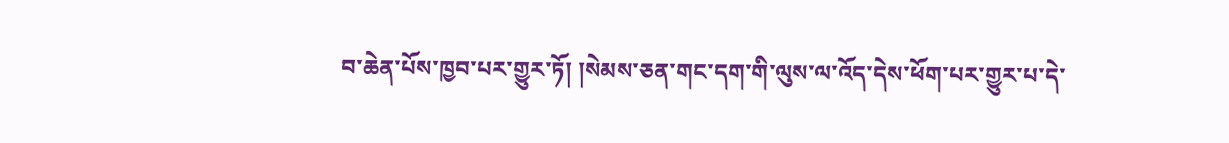བ་ཆེན་པོས་ཁྱབ་པར་གྱུར་ཏོ། །སེམས་ཅན་གང་དག་གི་ལུས་ལ་འོད་དེས་ཕོག་པར་གྱུར་པ་དེ་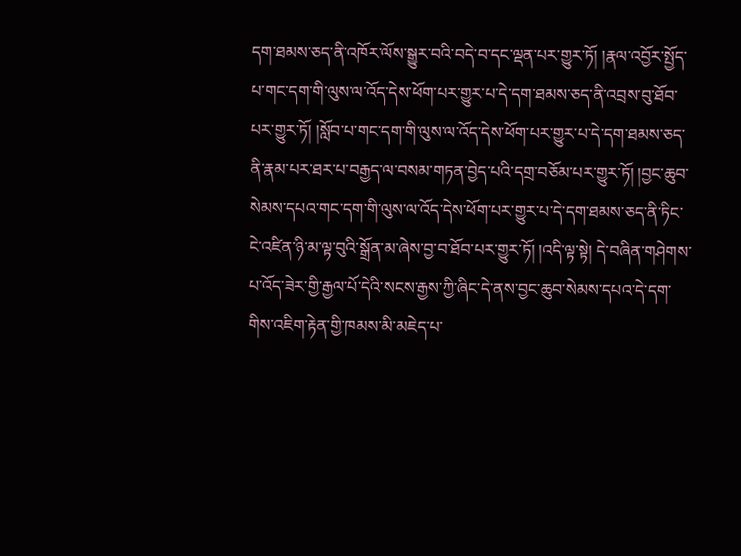དག་ཐམས་ཅད་ནི་འཁོར་ལོས་སྒྱུར་བའི་བདེ་བ་དང་ལྡན་པར་གྱུར་ཏོ། །རྣལ་འབྱོར་སྤྱོད་པ་གང་དག་གི་ལུས་ལ་འོད་དེས་ཕོག་པར་གྱུར་པ་དེ་དག་ཐམས་ཅད་ནི་འབྲས་བུ་ཐོབ་པར་གྱུར་ཏོ། །སློབ་པ་གང་དག་གི་ལུས་ལ་འོད་དེས་ཕོག་པར་གྱུར་པ་དེ་དག་ཐམས་ཅད་ནི་རྣམ་པར་ཐར་པ་བརྒྱད་ལ་བསམ་གཏན་བྱེད་པའི་དགྲ་བཅོམ་པར་གྱུར་ཏོ། །བྱང་ཆུབ་སེམས་དཔའ་གང་དག་གི་ལུས་ལ་འོད་དེས་ཕོག་པར་གྱུར་པ་དེ་དག་ཐམས་ཅད་ནི་ཏིང་ངེ་འཛིན་ཉི་མ་ལྟ་བུའི་སྒྲོན་མ་ཞེས་བྱ་བ་ཐོབ་པར་གྱུར་ཏོ། །འདི་ལྟ་སྟེ། དེ་བཞིན་གཤེགས་པ་འོད་ཟེར་གྱི་རྒྱལ་པོ་དེའི་སངས་རྒྱས་ཀྱི་ཞིང་དེ་ནས་བྱང་ཆུབ་སེམས་དཔའ་དེ་དག་གིས་འཇིག་རྟེན་གྱི་ཁམས་མི་མཇེད་པ་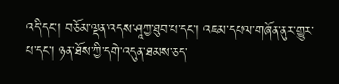འདི་དང་། བཅོམ་ལྡན་འདས་ཤཱཀྱ་ཐུབ་པ་དང་། འཇམ་དཔལ་གཞོན་ནུར་གྱུར་པ་དང་། ཉན་ཐོས་ཀྱི་དགེ་འདུན་ཐམས་ཅད་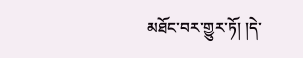མཐོང་བར་གྱུར་ཏོ། །དེ་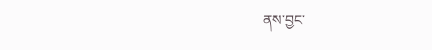ནས་བྱང་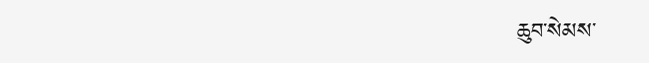ཆུབ་སེམས་